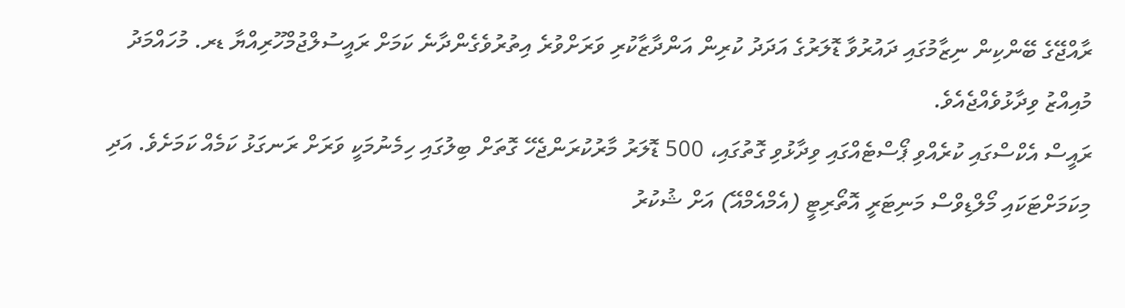ރާއްޖޭގެ ބޭންކިން ނިޒާމުގައި ދައުރުވާ ޑޮލަރުގެ އަދަދު ކުރިން އަންދާޒާކުރި ވަރަށްވުރެ އިތުރުވެގެންދާނެ ކަމަށް ރައީސުލްޖުމްހޫރިއްޔާ ޑރ. މުހައްމަދު މުއިއްޒު ވިދާޅުވެއްޖެއެވެ.
ރައީސް އެކްސްގައި ކުރެއްވި ޕޯސްޓެއްގައި ވިދާޅުވި ގޮތުގައި، 500 ޑޮލަރު މާރުކުރަންޖެހޭ ގޮތަށް ބިލުގައި ހިމެނުމަކީ ވަރަށް ރަނގަޅު ކަމެއް ކަމަށެވެ. އަދި މިކަމަށްޓަކައި މޯލްޑިވްސް މަނިޓަރީ އޮތޯރިޓީ (އެމްއެމްއޭ) އަށް ޝުކުރު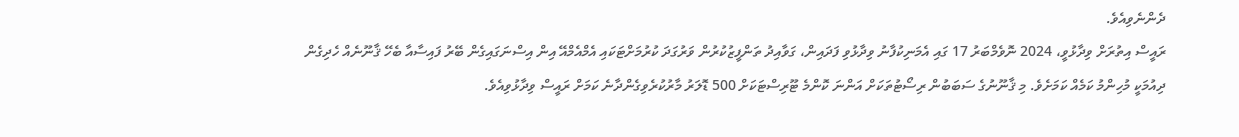ދެންނެވިއެވެ.
ރައީސް އިތުރަށް ވިދާޅުވީ، 2024 ނޮވެމްބަރު 17 ގައި އެމަނިކުފާނު ވިދާޅުވި ފަދައިން، ގަވާއިދު ތަންފީޒުކުރުން ވަރުގަދަ ކުރުމަށްޓަކައި އެމްއެމްއޭ އިން އިސްނަގައިގެން ބޭރު ފައިސާއާ ބެހޭ ޤާނޫނެއް ހެދިގެން ދިއުމަކީ މުހިންމު ކަމެއް ކަމަށެވެ. މި ޤާނޫނުގެ ސަބަބުން ރިސޯޓުތަކަށް އަންނަ ކޮންމެ ޓޫރިސްޓަކަށް 500 ޑޮލަރު މާރުކުރެވިގެންދާނެ ކަމަށް ރައީސް ވިދާޅުވިއެވެ.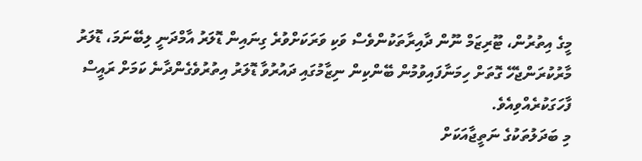މީގެ އިތުރުން، ޓޫރިޒަމް ނޫން ދާއިރާތަކުންވެސް ވަކި ވަރަކަށްވުރެ ގިނައިން ޑޮލަރު އާމްދަނީ ލިބޭނަމަ، ޑޮލަރު މާރުކުރަންޖެހޭ ގޮތަށް ހިމަނާފައިވުމުން ބޭންކިން ނިޒާމުގައި ދައުރުވާ ޑޮލަރު އިތުރުވެގެންދާނެ ކަމަށް ރައީސް ފާހަގަކުރެއްވިއެވެ.
މި ބަދަލުތަކުގެ ނަތީޖާއަކަށް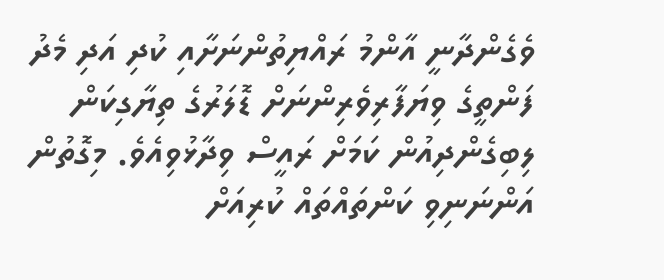ވެގެންދާނީ އާންމު ރައްޔިތުންނަށާއި ކުދި އަދި މެދު ފަންތީގެ ވިޔަފާރިވެރިންނަށް ޑޮލަރުގެ ތިޔާގިކަން ލިބިގެންދިއުން ކަމަށް ރައީސް ވިދާޅުވިއެވެ. މިގޮތުން އަންނަނިވި ކަންތައްތައް ކުރިއަށް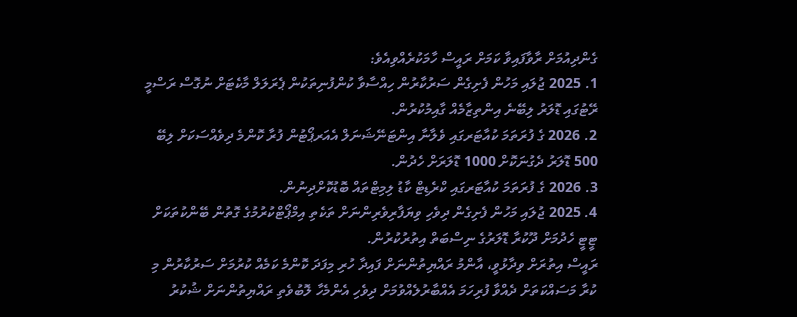ގެންދިއުމަށް ރާވާފައިވާ ކަމަށް ރައީސް ހާމަކުރެއްވިއެވެ:
1. 2025 ޖުލައި މަހުން ފެށިގެން ސަރުކާރުން ހިއްސާވާ ކުންފުނިތަކުން ޕެރަލަލް މާކެޓަށް ނުގޮސް ރަސްމީ ރޭޓުގައި ޑޮލަރު ލިބޭނެ އިންތިޒާމެއް ގާއިމުކުރުން.
2. 2026 ގެ ފުރަތަމަ ކުއާޓަރގައި ވެލާނާ އިންޓަނޭޝަނަލް އެއަރޕޯޓުން ފުރާ ކޮންމެ ދިވެއްސަކަށް ލިބޭ 500 ޑޮލަރު ދެގުނަކޮށް 1000 ޑޮލަރަށް ހެދުން.
3. 2026 ގެ ފުރަތަމަ ކުއާޓަރގައި ކްރެޑިޓް ކާޑު ލިމިޓްތައް ބޮޑުކޮށްދިނުން.
4. 2025 ޖުލައި މަހުން ފެށިގެން ދިވެހި ވިޔަފާރިވެރިންނަށް ތަކެތި އިމްޕޯޓްކުރުމުގެ ގޮތުން ބޭންކުތަކަށް ޓީޓީ ހެދުމަށް ދޫކުރާ ޑޮލަރުގެ ނިސްބަތް އިތުރުކުރުން.
ރައީސް އިތުރަށް ވިދާޅުވީ، އާންމު ރައްޔިތުންނަށް ފައިދާ ހުރި މިފަދަ ކޮންމެ ކަމެއް ކުރުމަށް ސަރުކާރުން މި ކުރާ މަސައްކަތަށް ދެއްވާ ފުރިހަމަ އެއްބާރުލެއްވުމަށް ދިވެހި އެންމެހާ ލޮބުވެތި ރައްޔިތުންނަށް ޝުކުރު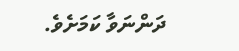ދަންނަވާ ކަމަށެވެ.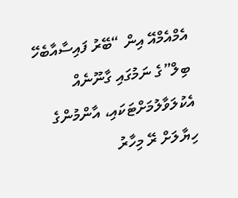އެމްއެމްއޭ އިން “ބޭރު ފައިސާއާބެހޭ ބިލް”ގެ ނަމުގައި ގާނޫނެއް އެކުލަވާލުމަށްޓަކައި، އާންމުންގެ ހިޔާލަށް ރޭ މިހާރު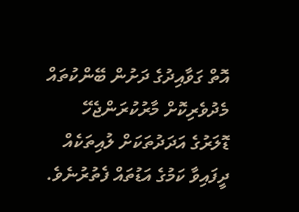އޮތް ގަވާއިދުގެ ދަށުން ބޭންކުތައް މެދުވެރިކޮށް މާރުކުރަންޖެހޭ ޑޮލަރުގެ އަދަދުތަކަށް ލުއިތަކެއް ދީފައިވާ ކަމުގެ އަޑުތައް ފެތުރުނެވެ.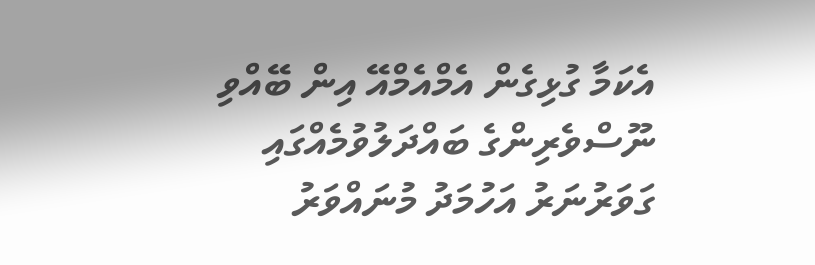އެކަމާ ގުޅިގެން އެމްއެމްއޭ އިން ބޭއްވި ނޫސްވެރިންގެ ބައްދަލުވުމެއްގައި ގަވަރުނަރު އަހުމަދު މުނައްވަރު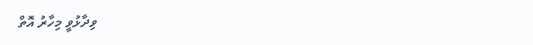ވިދާޅުވީ މިހާރު އޮތް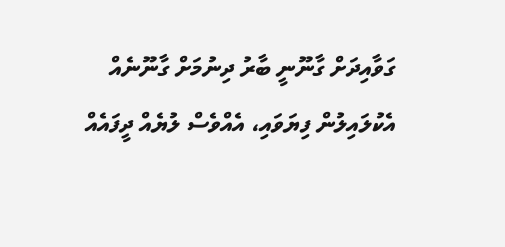ގަވާއިދަށް ގާނޫނީ ބާރު ދިނުމަށް ގާނޫނެއް އެކުލައިލުން ފިޔަވައި، އެއްވެސް ލުޔެއް ދީފައެއް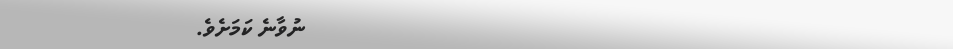ނުވާނެ ކަމަށެވެ.